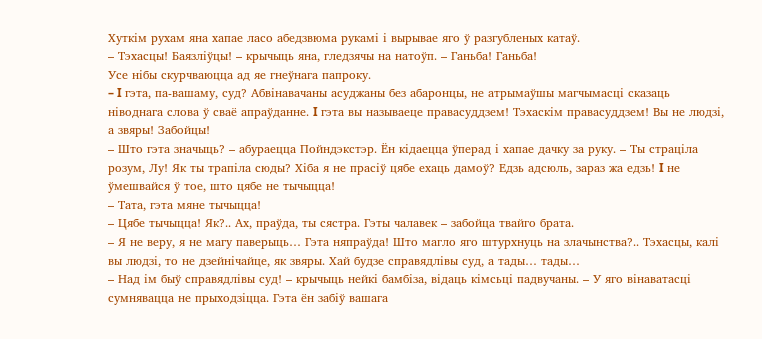Хуткім рухам яна хапае ласо абедзвюма рукамі і вырывае яго ў разгубленых катаў.
– Тэхасцы! Баязліўцы! – крычыць яна, гледзячы на натоўп. – Ганьба! Ганьба!
Усе нібы скурчваюцца ад яе гнеўнага папроку.
– I гэта, па-вашаму, суд? Абвінавачаны асуджаны без абаронцы, не атрымаўшы магчымасці сказаць ніводнага слова ў сваё апраўданне. I гэта вы называеце правасуддзем! Тэхаскім правасуддзем! Вы не людзі, а звяры! Забойцы!
– Што гэта значыць? – абураецца Пойндэкстэр. Ён кідаецца ўперад і хапае дачку за руку. – Ты страціла розум, Лу! Як ты трапіла сюды? Хіба я не прасіў цябе ехаць дамоў? Едзь адсюль, зараз жа едзь! I не ўмешвайся ў тое, што цябе не тычыцца!
– Тата, гэта мяне тычыцца!
– Цябе тычыцца! Як?.. Ах, праўда, ты сястра. Гэты чалавек – забойца твайго брата.
– Я не веру, я не магу паверыць… Гэта няпраўда! Што магло яго штурхнуць на злачынства?.. Тэхасцы, калі вы людзі, то не дзейнічайце, як звяры. Хай будзе справядлівы суд, а тады… тады…
– Над ім быў справядлівы суд! – крычыць нейкі бамбіза, відаць кімсьці падвучаны. – У яго вінаватасці сумнявацца не прыходзіцца. Гэта ён забіў вашага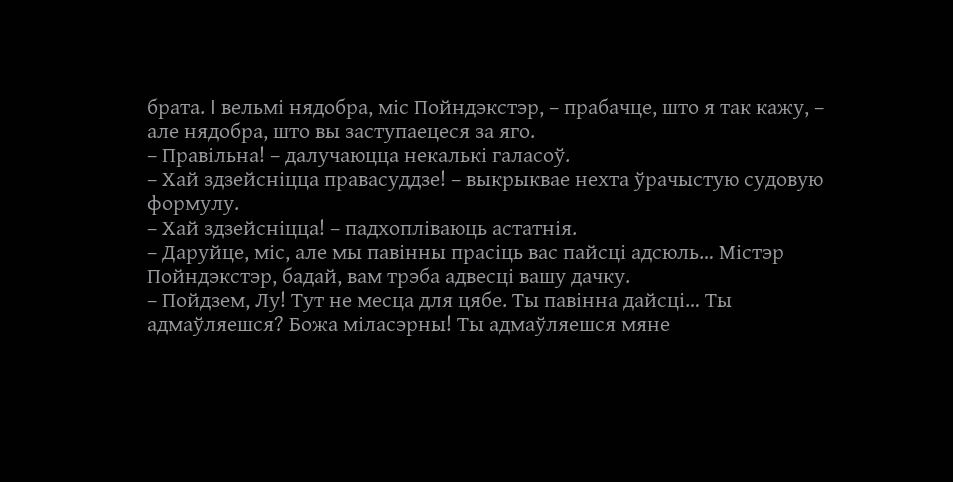брата. I вельмі нядобра, міс Пойндэкстэр, – прабачце, што я так кажу, – але нядобра, што вы заступаецеся за яго.
– Правільна! – далучаюцца некалькі галасоў.
– Хай здзейсніцца правасуддзе! – выкрыквае нехта ўрачыстую судовую формулу.
– Хай здзейсніцца! – падхопліваюць астатнія.
– Даруйце, міс, але мы павінны прасіць вас пайсці адсюль… Містэр Пойндэкстэр, бадай, вам трэба адвесці вашу дачку.
– Пойдзем, Лу! Тут не месца для цябе. Ты павінна дайсці… Ты адмаўляешся? Божа міласэрны! Ты адмаўляешся мяне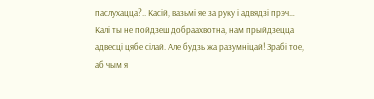паслухацца?.. Касій, вазьмі яе за руку і адвядзі прэч… Калі ты не пойдзеш добраахвотна, нам прыйдзецца адвесці цябе сілай. Але будзь жа разумніцай! Зрабі тое, аб чым я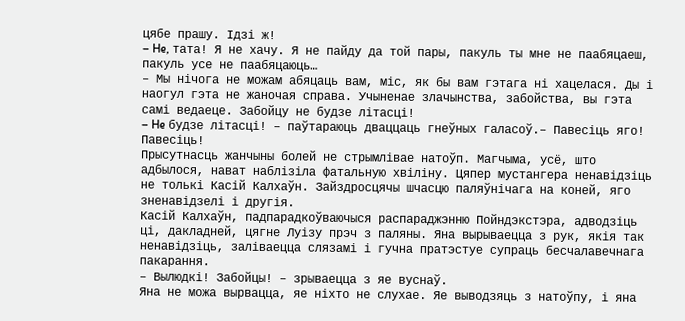цябе прашу. Ідзі ж!
– He, тата! Я не хачу. Я не пайду да той пары, пакуль ты мне не паабяцаеш, пакуль усе не паабяцаюць…
– Мы нічога не можам абяцаць вам, міс, як бы вам гэтага ні хацелася. Ды і наогул гэта не жаночая справа. Учыненае злачынства, забойства, вы гэта самі ведаеце. Забойцу не будзе літасці!
– He будзе літасці! – паўтараюць дваццаць гнеўных галасоў.– Павесіць яго! Павесіць!
Прысутнасць жанчыны болей не стрымлівае натоўп. Магчыма, усё, што адбылося, нават наблізіла фатальную хвіліну. Цяпер мустангера ненавідзіць не толькі Касій Калхаўн. Зайздросцячы шчасцю паляўнічага на коней, яго зненавідзелі і другія.
Касій Калхаўн, падпарадкоўваючыся распараджэнню Пойндэкстэра, адводзіць ці, дакладней, цягне Луізу прэч з паляны. Яна вырываецца з рук, якія так ненавідзіць, заліваецца слязамі і гучна пратэстуе супраць бесчалавечнага пакарання.
– Вылюдкі! Забойцы! – зрываецца з яе вуснаў.
Яна не можа вырвацца, яе ніхто не слухае. Яе выводзяць з натоўпу, і яна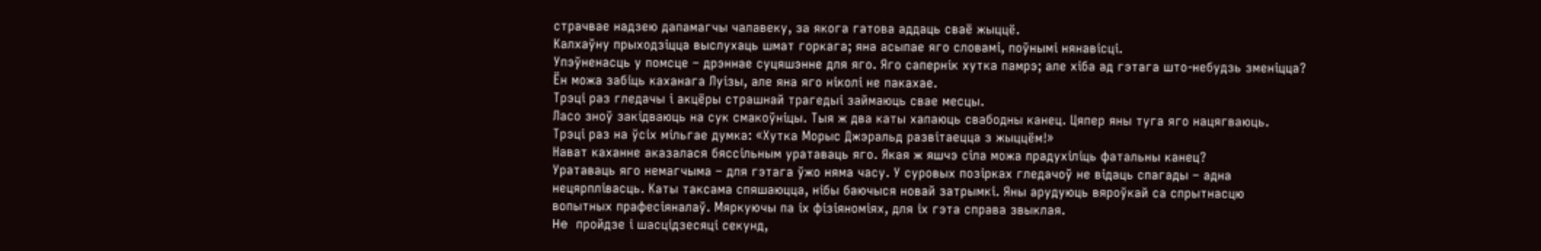страчвае надзею дапамагчы чалавеку, за якога гатова аддаць сваё жыццё.
Калхаўну прыходзіцца выслухаць шмат горкага; яна асыпае яго словамі, поўнымі нянавісці.
Упэўненасць у помсце – дрэннае суцяшэнне для яго. Яго сапернік хутка памрэ; але хіба ад гэтага што-небудзь зменіцца? Ён можа забіць каханага Луізы, але яна яго ніколі не пакахае.
Трэці раз гледачы і акцёры страшнай трагедыі займаюць свае месцы.
Ласо зноў закідваюць на сук смакоўніцы. Тыя ж два каты хапаюць свабодны канец. Цяпер яны туга яго нацягваюць.
Трэці раз на ўсіх мільгае думка: «Хутка Морыс Джэральд развітаецца з жыццём!»
Нават каханне аказалася бяссільным уратаваць яго. Якая ж яшчэ сіла можа прадухіліць фатальны канец?
Уратаваць яго немагчыма – для гэтага ўжо няма часу. У суровых позірках гледачоў не відаць спагады – адна нецярплівасць. Каты таксама спяшаюцца, нібы баючыся новай затрымкі. Яны арудуюць вяроўкай са спрытнасцю вопытных прафесіяналаў. Мяркуючы па іх фізіяноміях, для іх гэта справа звыклая.
He пройдзе і шасцідзесяці секунд,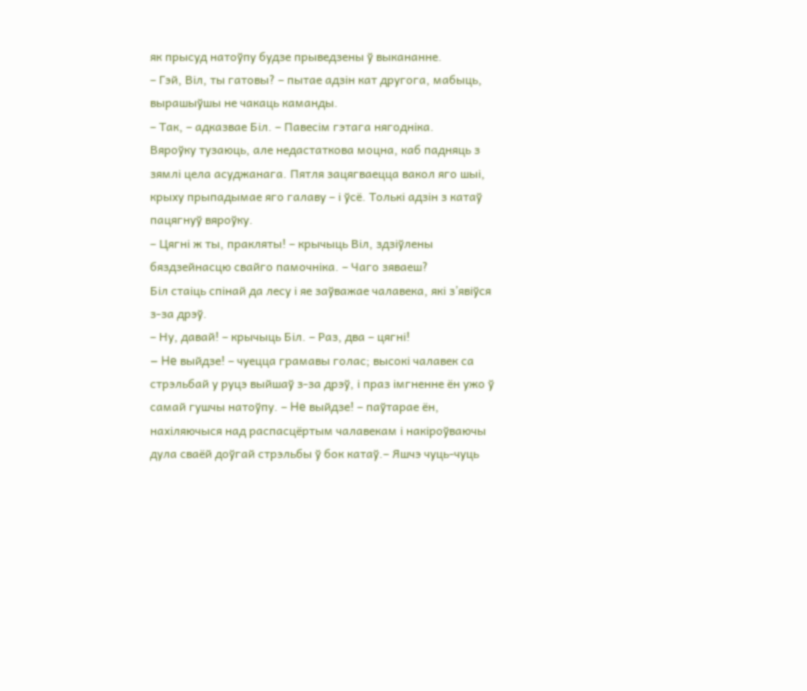як прысуд натоўпу будзе прыведзены ў выкананне.
– Гэй, Віл, ты гатовы? – пытае адзін кат другога, мабыць, вырашыўшы не чакаць каманды.
– Так, – адказвае Біл. – Павесім гэтага нягодніка.
Вяроўку тузаюць, але недастаткова моцна, каб падняць з зямлі цела асуджанага. Пятля зацягваецца вакол яго шыі, крыху прыпадымае яго галаву – і ўсё. Толькі адзін з катаў пацягнуў вяроўку.
– Цягні ж ты, пракляты! – крычыць Віл, здзіўлены бяздзейнасцю свайго памочніка. – Чаго зяваеш?
Біл стаіць спінай да лесу і яе заўважае чалавека, які з’явіўся з-за дрэў.
– Ну, давай! – крычыць Біл. – Раз, два – цягні!
– He выйдзе! – чуецца грамавы голас; высокі чалавек са стрэльбай у руцэ выйшаў з-за дрэў, і праз імгненне ён ужо ў самай гушчы натоўпу. – He выйдзе! – паўтарае ён, нахіляючыся над распасцёртым чалавекам і накіроўваючы дула сваёй доўгай стрэльбы ў бок катаў.– Яшчэ чуць-чуць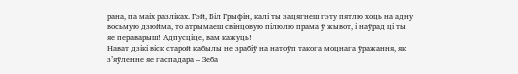рана, па маіх разліках. Гэй, Біл Грыфін, калі ты зацягнеш гэту пятлю хоць на адну восьмую дзюйма, то атрымаеш свінцовую пілюлю прама ў жывот, і наўрад ці ты яе пераварыш! Адпусціце, вам кажуць!
Нават дзікі віск старой кабылы не зрабіў на натоўп такога моцнага ўражання, як з’яўленне яе гаспадара – Зеба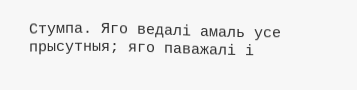Стумпа. Яго ведалі амаль усе прысутныя; яго паважалі і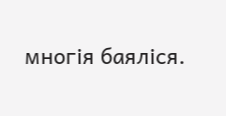многія баяліся.